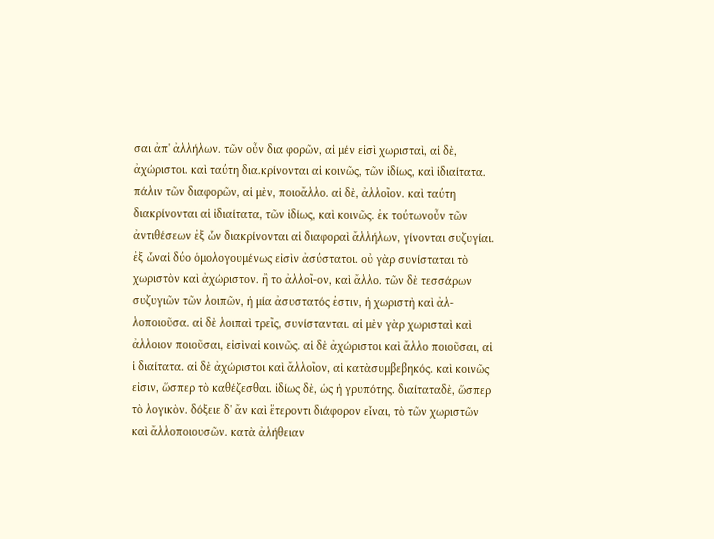σαι ἀπ' ἀλλήλων. τῶν οὖν δια φορῶν, αἱ μέν εἰσὶ χωρισταὶ, αἱ δὲ, ἀχώριστοι. καὶ ταύτη δια.κρίνονται αἱ κοινῶς, τῶν ἰδίως, καὶ ἰδιαίτατα. πάλιν τῶν διαφορῶν, αἱ μὲν, ποιοἄλλο. αἱ δὲ, ἀλλοῖον. καὶ ταύτη διακρίνονται αἱ ἰδιαίτατα, τῶν ἰδίως, καὶ κοινῶς. ἐκ τούτωνοὖν τῶν ἀντιθέσεων ἐξ ὧν διακρίνονται αἱ διαφοραὶ ἄλλήλων, γίνονται συζυγίαι. ἐξ ὧναἱ δύο ὁμολογουμένως εἰσὶν ἀσύστατοι. οὐ γὰρ συνίσταται τὸ χωριστὸν καὶ ἀχώριστον. ἢ το ἀλλοῖ-ον, καὶ ἄλλο. τῶν δὲ τεσσάρων συζυγιῶν τῶν λοιπῶν, ἡ μία ἀσυστατός ἐστιν, ἡ χωριστὴ καὶ ἀλ-λοποιοῦσα. αἱ δὲ λοιπαὶ τρεῖς, συνίστανται. αἱ μὲν γὰρ χωρισταὶ καὶ ἀλλοιον ποιοῦσαι, εἰσὶναἱ κοινῶς. αἱ δὲ ἀχώριστοι καὶ ἄλλο ποιοῦσαι, αἱ ἱ διαίτατα. αἱ δὲ ἀχώριστοι καὶ ἄλλοῖον, αἱ κατὰσυμβεβηκός. καὶ κοινῶς εἰσιν, ὥσπερ τὸ καθέζεσθαι. ἰδίως δὲ, ὡς ἡ γρυπότης. διαίταταδὲ, ὥσπερ τὸ λογικὸν. δόξειε δ' ἄν καὶ ἕτεροντι διάφορον εἶναι, τὸ τῶν χωριστῶν καὶ ἄλλοποιουσῶν. κατὰ ἀλήθειαν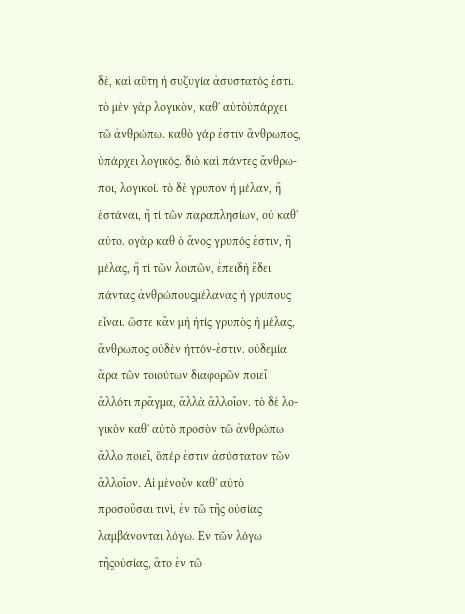δὲ, καὶ αὕτη ἡ συζυγία ἀσυστατός ἐστι. τὸ μὲν γὰρ λογικὸν, καθ' αὑτὸὑπάρχει τῶ ἀνθρώπω. καθὸ γάρ ἐστιν ἄνθρωπος, ὑπάρχει λογικός. διὸ καὶ πάντες ἄνθρω-ποι, λογικοί. τὸ δὲ γρυπον ἡ μέλαν, ἢ ἑστάναι, ἢ τί τῶν παραπλησίων, οὐ καθ' αὐτο. ογὰρ καθ ὁ ἄνος γρυπός ἐστιν, ἢ μέλας, ἢ τί τῶν λοιπῶν, ἐπειδὴ ἔδει πάντας ἀνθρώπουςμέλανας ἡ γρυπους εἶναι. ὥστε κᾶν μὴ ἡτίς γρυπὸς ἡ μέλας, ἄνθρωπος οὐδὲν ἡττόν-ἐστιν. οὐδεμία ἄρα τῶν τοιούτων διαφορῶν ποιεῖ ἄλλότι πρᾶγμα, ἄλλὰ ἄλλοῖον. τὸ δὲ λο-γικὸν καθ' αὐτὸ προσὸν τῶ ἀνθρώπω ἄλλο ποιεῖ, ὅπέρ ἐστιν ἀσύστατον τῶν ἄλλοῖον. Αἱ μὲνοὖν καθ' αὐτὸ προσοῦσαι τινὶ, ἐν τῶ τῆς οὐσίας λαμβάνονται λόγω. Εν τῶν λόγω τῆςοὐσίας, ἂτο ἐν τῶ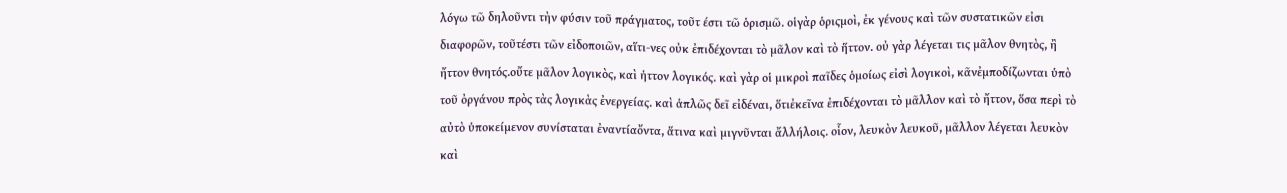λόγω τῶ δηλοῦντι τὴν φύσιν τοῦ πράγματος, τοῦτ έστι τῶ ὁρισμῶ. οἱγὰρ ὁριςμοὶ, ἐκ γένους καὶ τῶν συστατικῶν εἰσι διαφορῶν, τοῦτέστι τῶν εἰδοποιῶν, αἵτι-νες οὐκ ἐπιδέχονται τὸ μᾶλον καὶ τὸ ἥττον. οὐ γὰρ λέγεται τις μᾶλον θνητὸς, ἢ ἤττον θνητός.οὔτε μᾶλον λογικὸς, καὶ ἡττον λογικός. καὶ γὰρ οἱ μικροὶ παῖδες ὁμοίως εἰσὶ λογικοὶ, κᾶνἐμποδίζωνται ὑπὸ τοῦ ὀργάνου πρὸς τὰς λογικὰς ἐνεργείας. καὶ ἁπλῶς δεῖ εἰδέναι, ὅτιἐκεῖνα ἐπιδέχονται τὸ μᾶλλον καὶ τὸ ἤττον, ὅσα περὶ τὸ αὐτὸ ὑποκείμενον συνίσταται ἐναντίαὄντα, ἅτινα καὶ μιγνῦνται ἄλλήλοις. οἷον, λευκὸν λευκοῦ, μᾶλλον λέγεται λευκὸν καὶ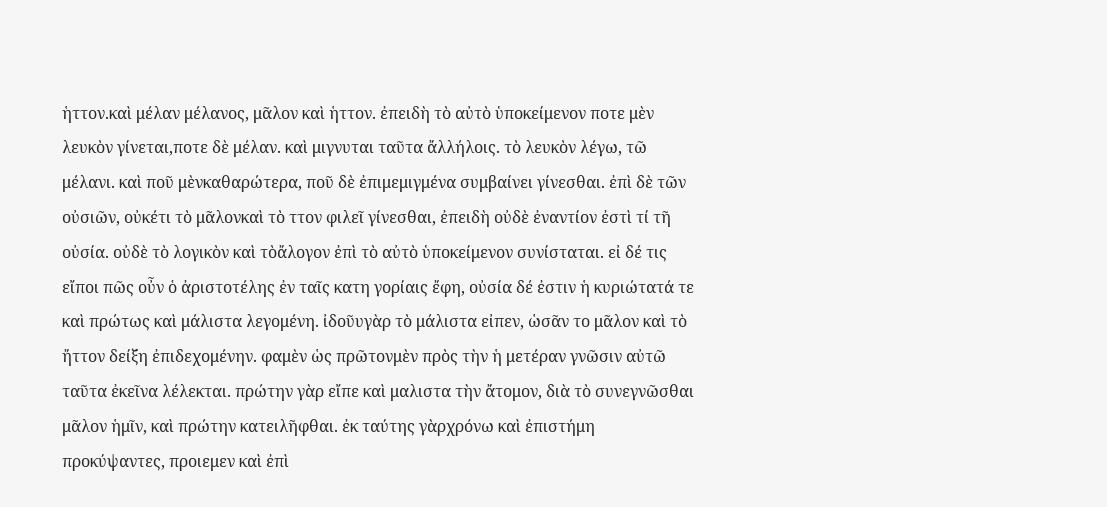ἡττον.καὶ μέλαν μέλανος, μᾶλον καὶ ἡττον. ἐπειδὴ τὸ αὐτὸ ὑποκείμενον ποτε μὲν λευκὸν γίνεται,ποτε δὲ μέλαν. καὶ μιγνυται ταῦτα ἄλλήλοις. τὸ λευκὸν λέγω, τῶ μέλανι. καὶ ποῦ μὲνκαθαρώτερα, ποῦ δὲ ἐπιμεμιγμένα συμβαίνει γίνεσθαι. ἐπὶ δὲ τῶν οὐσιῶν, οὐκέτι τὸ μᾶλονκαὶ τὸ ττον φιλεῖ γίνεσθαι, ἐπειδὴ οὐδὲ ἐναντίον ἐστὶ τί τῆ οὐσία. οὐδὲ τὸ λογικὸν καὶ τὸἄλογον ἐπὶ τὸ αὐτὸ ὑποκείμενον συνίσταται. εἰ δέ τις εἴποι πῶς οὖν ὁ ἀριστοτέλης ἐν ταῖς κατη γορίαις ἔφη, οὐσία δέ ἐστιν ἡ κυριώτατά τε καὶ πρώτως καὶ μάλιστα λεγομένη. ἰδοῦυγὰρ τὸ μάλιστα εἰπεν, ὡσᾶν το μᾶλον καὶ τὸ ἤττον δείξη ἐπιδεχομένην. φαμὲν ὡς πρῶτονμὲν πρὸς τὴν ἡ μετέραν γνῶσιν αὐτῶ ταῦτα ἐκεῖνα λέλεκται. πρώτην γὰρ εἴπε καὶ μαλιστα τὴν ἄτομον, διὰ τὸ συνεγνῶσθαι μᾶλον ἡμῖν, καὶ πρώτην κατειλῆφθαι. ἐκ ταύτης γὰρχρόνω καὶ ἐπιστήμη προκύψαντες, προιεμεν καὶ ἐπὶ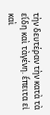τὴν δευτέραν τὴν κατὰ τὰ εἴδη καὶ τὰγένη. ἔπειτα εἰ καὶ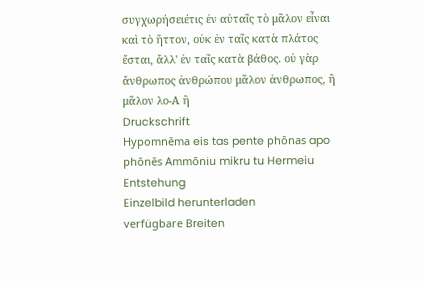συγχωρήσειέτις ἐν αὐταῖς τὸ μᾶλον εἶναι καὶ τὸ ἥττον, οὐκ ἐν ταῖς κατὰ πλάτος ἔσται, ἄλλ' ἐν ταῖς κατὰ βάθος. οὐ γὰρ ἄνθρωπος ἀνθρώπου μᾶλον ἀνθρωπος, ἢ μᾶλον λο-Α ἢ
Druckschrift
Hypomnēma eis tas pente phōnas apo phōnēs Ammōniu mikru tu Hermeiu
Entstehung
Einzelbild herunterladen
verfügbare Breiten